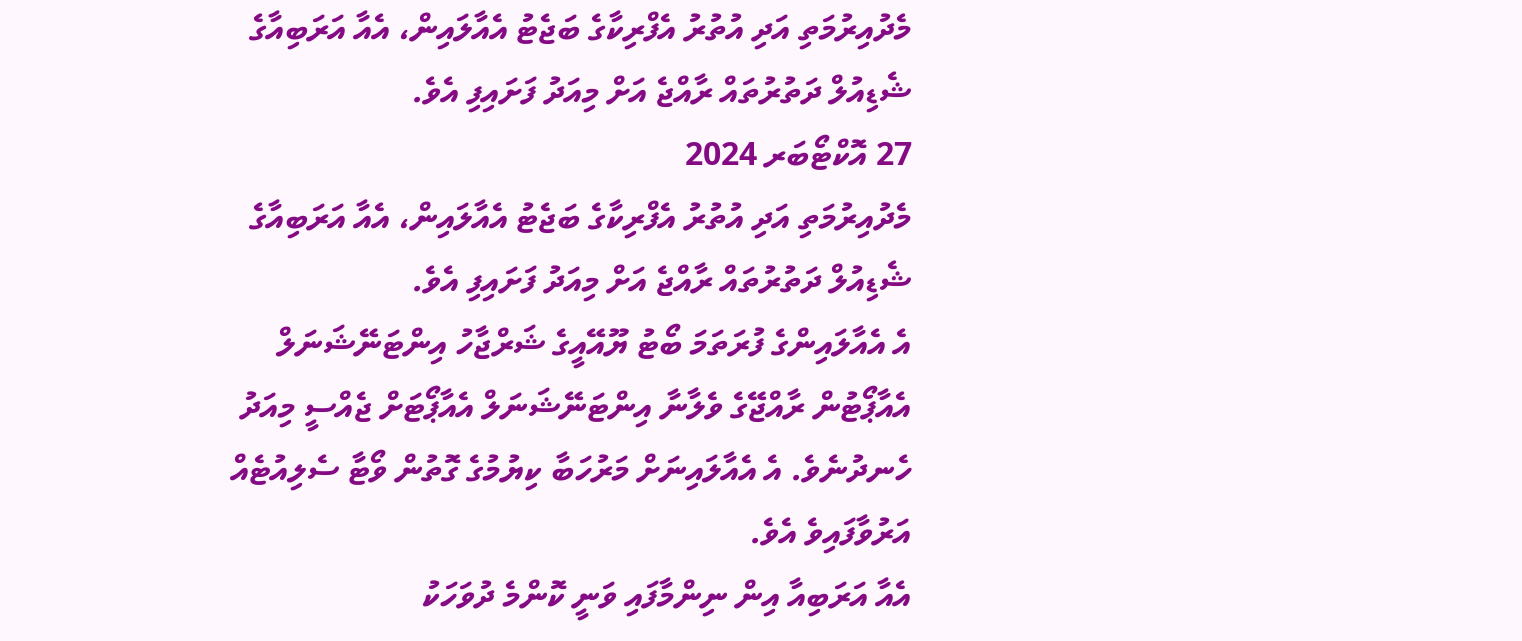މެދުއިރުމަތި އަދި އުތުރު އެފްރިކާގެ ބަޖެޓު އެއާލައިން، އެއާ އަރަބިއާގެ ޝެޑިއުލް ދަތުރުތައް ރާއްޖެ އަށް މިއަދު ފަށައިފި އެވެ.
27 އޮކްޓޯބަރ 2024
މެދުއިރުމަތި އަދި އުތުރު އެފްރިކާގެ ބަޖެޓު އެއާލައިން، އެއާ އަރަބިއާގެ ޝެޑިއުލް ދަތުރުތައް ރާއްޖެ އަށް މިއަދު ފަށައިފި އެވެ.
އެ އެއާލައިންގެ ފުރަތަމަ ބޯޓު ޔޫއޭއީގެ ޝަރްޖާހު އިންޓަނޭޝަނަލް އެއާޕޯޓުން ރާއްޖޭގެ ވެލާނާ އިންޓަނޭޝަނަލް އެއާޕޯޓަށް ޖެއްސީ މިއަދު ހެނދުނެވެ. އެ އެއާލައިނަށް މަރުހަބާ ކިޔުމުގެ ގޮތުން ވޯޓާ ސެލިއުޓެއް އަރުވާފައިވެ އެވެ.
އެއާ އަރަބިއާ އިން ނިންމާފައި ވަނީ ކޮންމެ ދުވަހަކު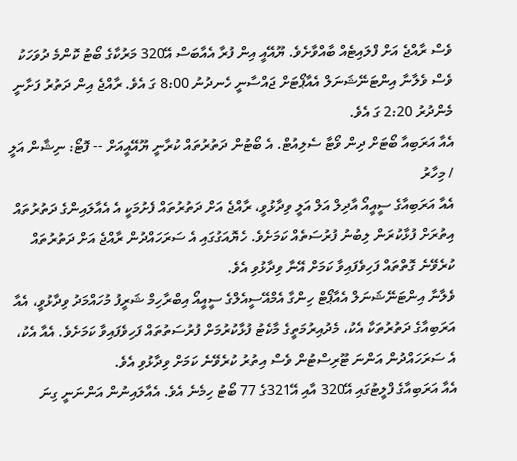ވެސް ރާއްޖެ އަށް ފްލައިޓެއް ބާއްވާށެވެ. ޔޫއޭއީ އިން ފުރާ އެއާބަސް އޭ320 މަރުކާގެ ބޯޓު ކޮންމެ ދުވަހަކު ވެސް ވެލާނާ އިންޓަނޭޝަނަލް އެއާޕޯޓަށް ޖައްސާނީ ހެނދުނު 8:00 ގަ އެވެ. ރާއްޖެ އިން ދަތުރު ފަށާނީ މެންދުރު 2:20 ގަ އެވެ.
އެއާ އަރަބިއާ ބޯޓަށް ދިން ވޯޓާ ސެލިއުޓް. އެ ބޯޓުން ދަތުރުތައް ކުރާނީ ޔޫއޭއީއަށް -- ފޮޓޯ: ނިޝާން އަލީ / މިހާރު
އެއާ އަރަބިއާގެ ސީއީއޯ އާދިލް އަލް އަލީ ވިދާޅުވީ، ރާއްޖެ އަށް ދަތުރުތައް ފެށުމަކީ އެ އެއާލައިންގެ ދަތުރުތައް އިތުރަށް ފުޅާކުރަން ލިބުނު ފުރުސަތެއް ކަމަށެވެ. ހެޔޮއަގުގައި އެ ސަރަހައްދުން ރާއްޖެ އަށް ދަތުރުތައް ކުރެވޭނެ ގޮތްތައް ފަހިވެފައިވާ ކަމަށް އޭނާ ވިދާޅުވި އެވެ.
ވެލާނާ އިންޓަނޭޝަނަލް އެއާޕޯޓް ހިންގާ އެމްއޭސީއެލްގެ ސީއީއޯ އިބްރާހިމް ޝަރީފު މުހައްމަދު ވިދާޅުވީ، އެއާ އަރަބިއާގެ ދަތުރުތަކާ އެކު، މެދުއިރުމަތީގެ މާކެޓު ފުޅާކުރުމަށް ފުރުސަތުތައް ފަހިވެފައިވާ ކަމަށެވެ. އެއާ އެކު، އެ ސަރަހައްދުން އަންނަ ޓޫރިސްޓުން ވެސް އިތުރު ކުރެވޭނެ ކަމަށް ވިދާޅުވި އެވެ.
އެއާ އަރަބިއާގެ ފްލީޓުގައި އޭ320 އާއި އޭ321ގެ 77 ބޯޓު ހިމެނެ އެވެ. އެއާލައިނުން އަންނަނީ ގިނަ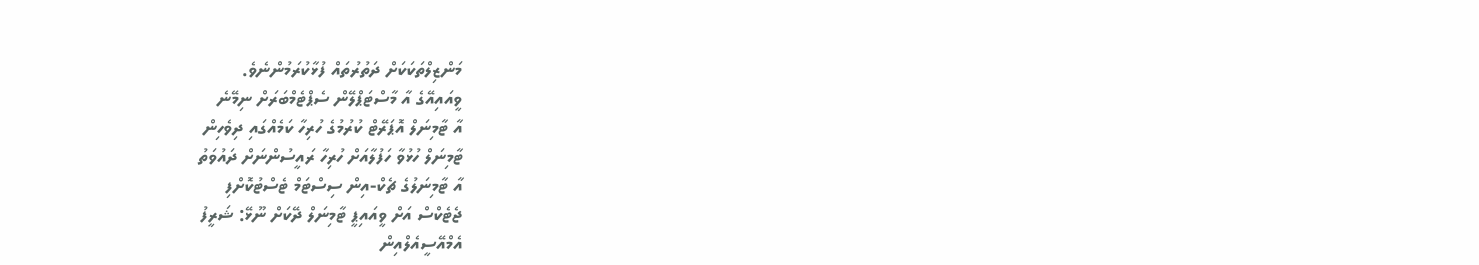މަންޒިލްތަކަކަށް ދަތުރުތައް ފުޅާކުރަމުންނެވެ.
ވީއައިއޭގެ އާ މާސްޓަޕްލޭން ސެޕްޓެމްބަރަށް ނިމޭނެ
އާ ޓާމިނަލް އޮޕަރޭޓް ކުރުމުގެ ހުރިހާ ކަމެއްގައި ދިވެހިން
ޓާމިނަލް ހުޅުވާ ހަފުލާއަށް ހުރިހާ ރައީސުންނަށް ދައުވަތު
އާ ޓާމިނަލުގެ ޗެކް-އިން ސިސްޓަމް ޓެސްޓުކޮށްފި
ޖެޓެކްސް އަށް ވީއައިޕީ ޓާމިނަލް ދޭކަށް ނޫޅޭ: ޝަރީފު
އެމްއޭސީއެލްއިން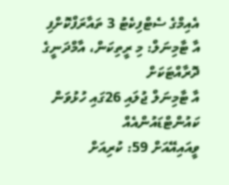އެއިމްގެ ސެޓްފިކެޓު 3 ތައާރަފްކޮށްފި
އާ ޓާމިނަލް: މި ރީތިކަން، އާމްދަނީގެ ދޮރާއްޓަކަށް
އާ ޓާމިނަލް ޖުލައި 26ގައި ހުޅުވަން ކައުންޓްޑައުންއެއް
ވީއައިއޭއަށް 59: ކުރިއަށް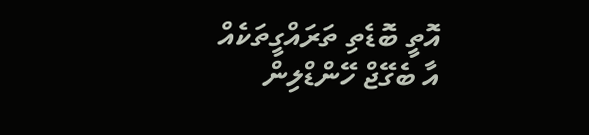އޮތީ ބޮޑެތި ތަރައްގީތަކެއް
އާ ބެގޭޖް ހޭންޑްލިން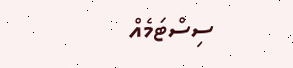ސިސްޓަމެއް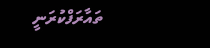ތައާރަފްކުރަނީ